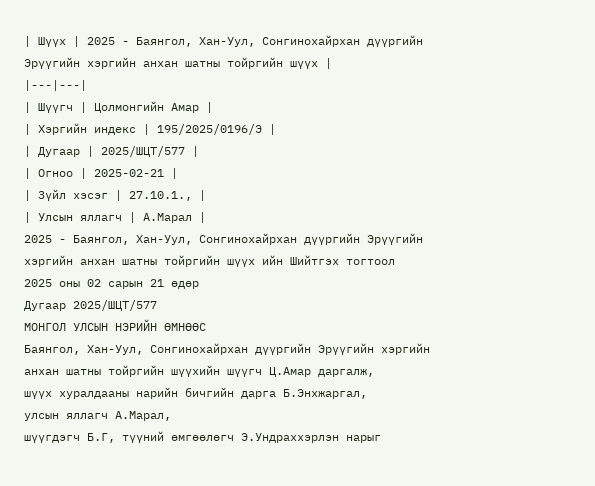| Шүүх | 2025 - Баянгол, Хан-Уул, Сонгинохайрхан дүүргийн Эрүүгийн хэргийн анхан шатны тойргийн шүүх |
|---|---|
| Шүүгч | Цолмонгийн Амар |
| Хэргийн индекс | 195/2025/0196/Э |
| Дугаар | 2025/ШЦТ/577 |
| Огноо | 2025-02-21 |
| Зүйл хэсэг | 27.10.1., |
| Улсын яллагч | А.Марал |
2025 - Баянгол, Хан-Уул, Сонгинохайрхан дүүргийн Эрүүгийн хэргийн анхан шатны тойргийн шүүх ийн Шийтгэх тогтоол
2025 оны 02 сарын 21 өдөр
Дугаар 2025/ШЦТ/577
МОНГОЛ УЛСЫН НЭРИЙН ӨМНӨӨС
Баянгол, Хан-Уул, Сонгинохайрхан дүүргийн Эрүүгийн хэргийн анхан шатны тойргийн шүүхийн шүүгч Ц.Амар даргалж,
шүүх хуралдааны нарийн бичгийн дарга Б.Энхжаргал,
улсын яллагч А.Марал,
шүүгдэгч Б.Г, түүний өмгөөлөгч Э.Ундраххэрлэн нарыг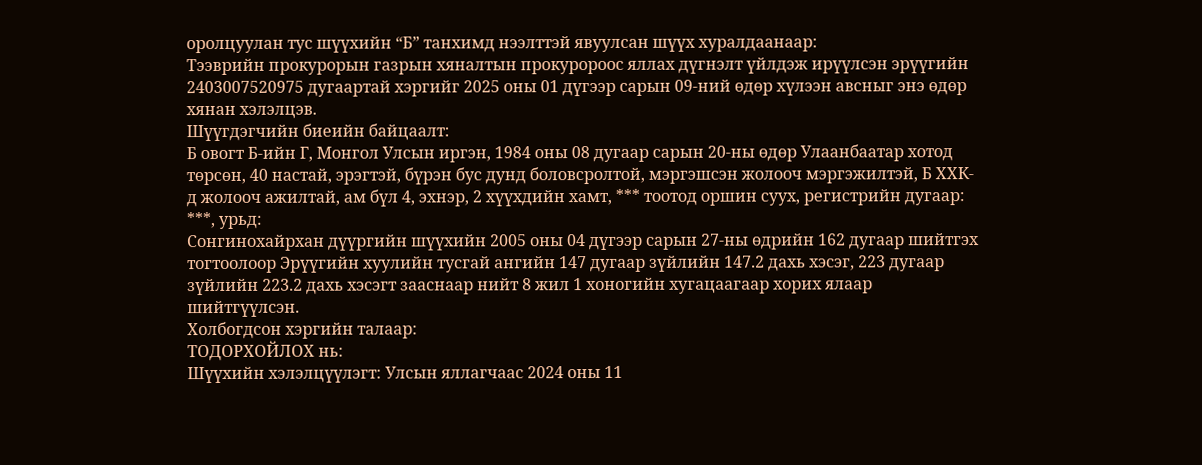оролцуулан тус шүүхийн “Б” танхимд нээлттэй явуулсан шүүх хуралдаанаар:
Тээврийн прокурорын газрын хяналтын прокуророос яллах дүгнэлт үйлдэж ирүүлсэн эрүүгийн 2403007520975 дугаартай хэргийг 2025 оны 01 дүгээр сарын 09-ний өдөр хүлээн авсныг энэ өдөр хянан хэлэлцэв.
Шүүгдэгчийн биеийн байцаалт:
Б овогт Б-ийн Г, Монгол Улсын иргэн, 1984 оны 08 дугаар сарын 20-ны өдөр Улаанбаатар хотод төрсөн, 40 настай, эрэгтэй, бүрэн бус дунд боловсролтой, мэргэшсэн жолооч мэргэжилтэй, Б ХХК-д жолооч ажилтай, ам бүл 4, эхнэр, 2 хүүхдийн хамт, *** тоотод оршин суух, регистрийн дугаар: ***, урьд:
Сонгинохайрхан дүүргийн шүүхийн 2005 оны 04 дүгээр сарын 27-ны өдрийн 162 дугаар шийтгэх тогтоолоор Эрүүгийн хуулийн тусгай ангийн 147 дугаар зүйлийн 147.2 дахь хэсэг, 223 дугаар зүйлийн 223.2 дахь хэсэгт зааснаар нийт 8 жил 1 хоногийн хугацаагаар хорих ялаар шийтгүүлсэн.
Холбогдсон хэргийн талаар:
ТОДОРХОЙЛОХ нь:
Шүүхийн хэлэлцүүлэгт: Улсын яллагчаас 2024 оны 11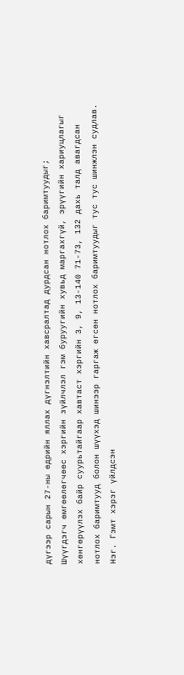дүгээр сарын 27-ны өдрийн яллах дүгнэлтийн хавсралтад дурдсан нотлох баримтуудыг;
Шүүгдэгч өмгөөлөгчөөс хэргийн зүйлчлэл гэм буруугийн хувьд маргахгүй, эрүүгийн хариуцлагыг хөнгөрүүлэх байр суурьтайгаар хавтаст хэргийн 3, 9, 13-140 71-73, 132 дахь талд авагдсан нотлох баримтууд болон шүүхэд шинээр гаргаж өгсөн нотлох баримтуудыг тус тус шинжлэн судлав.
Нэг. Гэмт хэрэг үйлдсэн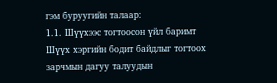гэм буруугийн талаар:
1.1. Шүүхээс тогтоосон үйл баримт
Шүүх хэргийн бодит байдлыг тогтоох зарчмын дагуу талуудын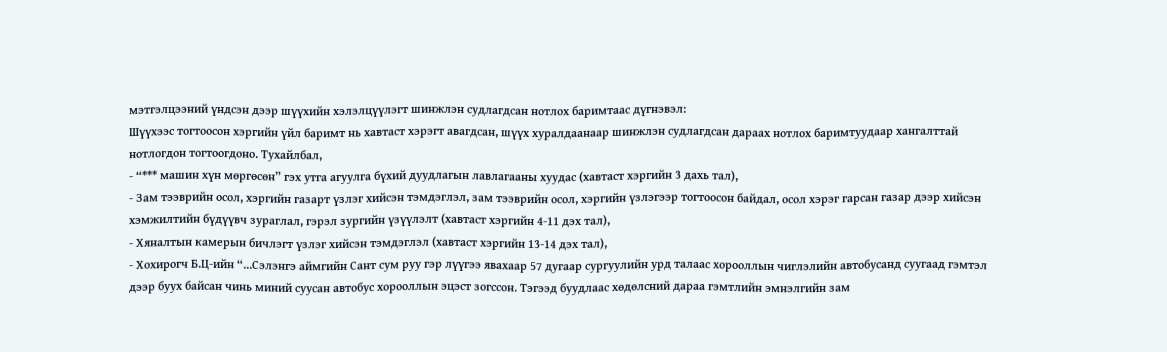мэтгэлцээний үндсэн дээр шүүхийн хэлэлцүүлэгт шинжлэн судлагдсан нотлох баримтаас дүгнэвэл:
Шүүхээс тогтоосон хэргийн үйл баримт нь хавтаст хэрэгт авагдсан, шүүх хуралдаанаар шинжлэн судлагдсан дараах нотлох баримтуудаар хангалттай нотлогдон тогтоогдоно. Тухайлбал,
- “*** машин хүн мөргөсөн” гэх утга агуулга бүхий дуудлагын лавлагааны хуудас (хавтаст хэргийн 3 дахь тал),
- Зам тээврийн осол, хэргийн газарт үзлэг хийсэн тэмдэглэл, зам тээврийн осол, хэргийн үзлэгээр тогтоосон байдал, осол хэрэг гарсан газар дээр хийсэн хэмжилтийн бүдүүвч зураглал, гэрэл зургийн үзүүлэлт (хавтаст хэргийн 4-11 дэх тал),
- Хяналтын камерын бичлэгт үзлэг хийсэн тэмдэглэл (хавтаст хэргийн 13-14 дэх тал),
- Хохирогч Б.Ц-ийн “...Сэлэнгэ аймгийн Сант сум руу гэр лүүгээ явахаар 57 дугаар сургуулийн урд талаас хорооллын чиглэлийн автобусанд суугаад гэмтэл дээр буух байсан чинь миний суусан автобус хорооллын эцэст зогссон. Тэгээд буудлаас хөдөлсний дараа гэмтлийн эмнэлгийн зам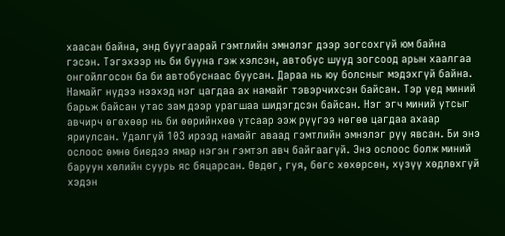хаасан байна, энд буугаарай гэмтлийн эмнэлэг дээр зогсохгүй юм байна гэсэн. Тэгэхээр нь би бууна гэж хэлсэн, автобус шууд зогсоод арын хаалгаа онгойлгосон ба би автобуснаас буусан. Дараа нь юу болсныг мэдэхгүй байна. Намайг нүдээ нээхэд нэг цагдаа ах намайг тэвэрчихсэн байсан. Тэр үед миний барьж байсан утас зам дээр урагшаа шидэгдсэн байсан. Нэг эгч миний утсыг авчирч өгөхөөр нь би өөрийнхөө утсаар ээж рүүгээ нөгөө цагдаа ахаар яриулсан. Удалгүй 103 ирээд намайг аваад гэмтлийн эмнэлэг рүү явсан. Би энэ ослоос өмнө биедээ ямар нэгэн гэмтэл авч байгаагүй. Энэ ослоос болж миний баруун хөлийн суурь яс бяцарсан. Өвдөг, гуя, бөгс хөхөрсөн, хүзүү хөдлөхгүй хэдэн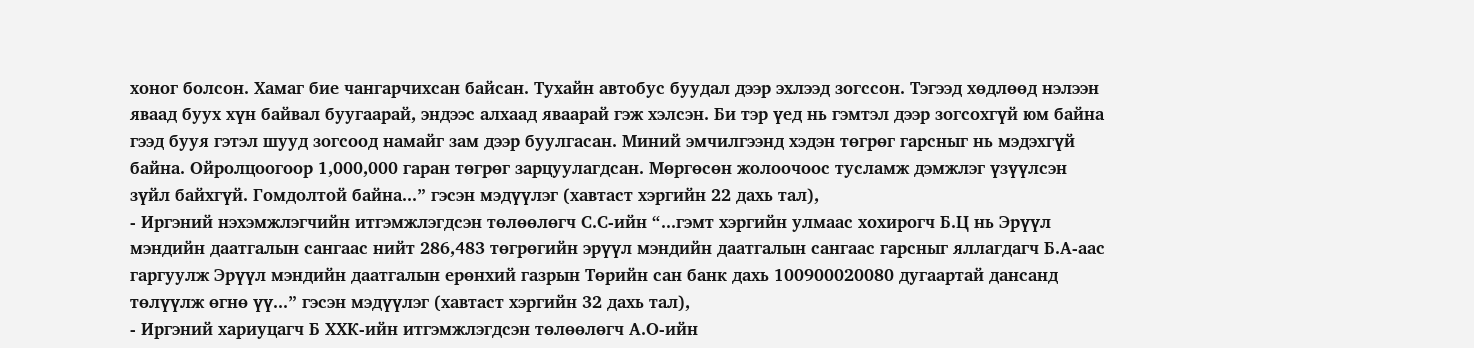хоног болсон. Хамаг бие чангарчихсан байсан. Тухайн автобус буудал дээр эхлээд зогссон. Тэгээд хөдлөөд нэлээн яваад буух хүн байвал буугаарай, эндээс алхаад яваарай гэж хэлсэн. Би тэр үед нь гэмтэл дээр зогсохгүй юм байна гээд бууя гэтэл шууд зогсоод намайг зам дээр буулгасан. Миний эмчилгээнд хэдэн төгрөг гарсныг нь мэдэхгүй байна. Ойролцоогоор 1,000,000 гаран төгрөг зарцуулагдсан. Мөргөсөн жолоочоос тусламж дэмжлэг үзүүлсэн зүйл байхгүй. Гомдолтой байна...” гэсэн мэдүүлэг (хавтаст хэргийн 22 дахь тал),
- Иргэний нэхэмжлэгчийн итгэмжлэгдсэн төлөөлөгч С.С-ийн “...гэмт хэргийн улмаас хохирогч Б.Ц нь Эрүүл мэндийн даатгалын сангаас нийт 286,483 төгрөгийн эрүүл мэндийн даатгалын сангаас гарсныг яллагдагч Б.А-аас гаргуулж Эрүүл мэндийн даатгалын ерөнхий газрын Төрийн сан банк дахь 100900020080 дугаартай дансанд төлүүлж өгнө үү...” гэсэн мэдүүлэг (хавтаст хэргийн 32 дахь тал),
- Иргэний хариуцагч Б ХХК-ийн итгэмжлэгдсэн төлөөлөгч А.О-ийн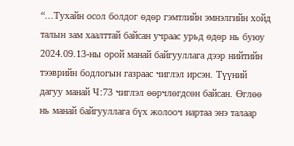“...Тухайн осол болдог өдөр гэмтлийн эмнэлгийн хойд талын зам хаалттай байсан учраас урьд өдөр нь буюу 2024.09.13-ны орой манай байгууллага дээр нийтийн тээврийн бодлогын газраас чиглэл ирсэн. Түүний дагуу манай Ч:73 чиглэл өөрчлөгдсөн байсан. Өглөө нь манай байгууллага бүх жолооч нартаа энэ талаар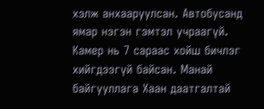хэлж анхааруулсан. Автобусанд ямар нэгэн гэмтэл учраагүй. Камер нь 7 сараас хойш бичлэг хийгдээгүй байсан. Манай байгууллага Хаан даатгалтай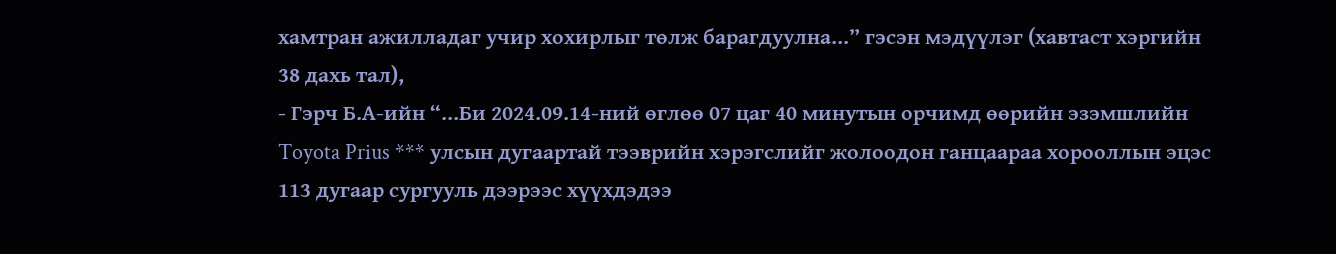хамтран ажилладаг учир хохирлыг төлж барагдуулна...” гэсэн мэдүүлэг (хавтаст хэргийн 38 дахь тал),
- Гэрч Б.А-ийн “...Би 2024.09.14-ний өглөө 07 цаг 40 минутын орчимд өөрийн эзэмшлийн Toyota Prius *** улсын дугаартай тээврийн хэрэгслийг жолоодон ганцаараа хорооллын эцэс 113 дугаар сургууль дээрээс хүүхдэдээ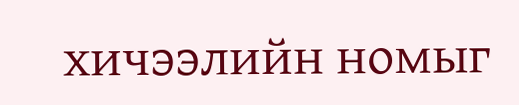хичээлийн номыг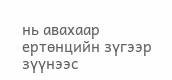нь авахаар ертөнцийн зүгээр зүүнээс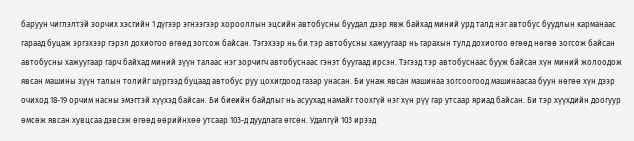баруун чиглэлтэй зорчих хэсгийн 1 дүгээр эгнээгээр хорооллын эцсийн автобусны буудал дээр явж байхад миний урд талд нэг автобус буудлын карманаас гараад буцаж эргэхээр гэрэл дохиогоо өгөөд зогсож байсан. Тэгэхээр нь би тэр автобусны хажуугаар нь гарахын тулд дохиогоо өгөөд нөгөө зогсож байсан автобусны хажуугаар гарч байхад миний зүүн талаас нэг зорчигч автобуснаас гэнэт буугаад ирсэн. Тэгээд тэр автобуснаас бууж байсан хүн миний жолоодож явсан машины зүүн талын толийг шүргээд буцаад автобус руу цохигдоод газар унасан. Би унаж явсан машинаа зогсоогоод машинаасаа буун нөгөө хүн дээр очиход 18-19 орчим насны эмэгтэй хүүхэд байсан. Би биеийн байдлыг нь асуухад намайг тоохгүй нэг хүн рүү гар утсаар яриад байсан. Би тэр хүүхдийн доогуур өмсөж явсан хувцсаа дэвсэж өгөөд өөрийнхөө утсаар 103-д дуудлага өгсөн. Удалгүй 103 ирээд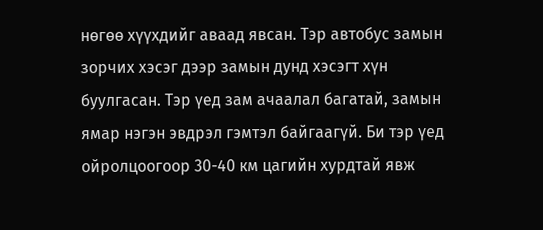нөгөө хүүхдийг аваад явсан. Тэр автобус замын зорчих хэсэг дээр замын дунд хэсэгт хүн буулгасан. Тэр үед зам ачаалал багатай, замын ямар нэгэн эвдрэл гэмтэл байгаагүй. Би тэр үед ойролцоогоор 30-40 км цагийн хурдтай явж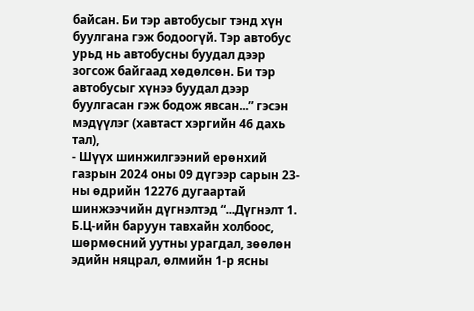байсан. Би тэр автобусыг тэнд хүн буулгана гэж бодоогүй. Тэр автобус урьд нь автобусны буудал дээр зогсож байгаад хөдөлсөн. Би тэр автобусыг хүнээ буудал дээр буулгасан гэж бодож явсан...” гэсэн мэдүүлэг (хавтаст хэргийн 46 дахь тал),
- Шүүх шинжилгээний ерөнхий газрын 2024 оны 09 дүгээр сарын 23-ны өдрийн 12276 дугаартай шинжээчийн дүгнэлтэд “...Дүгнэлт 1. Б.Ц-ийн баруун тавхайн холбоос, шөрмөсний уутны урагдал, зөөлөн эдийн няцрал, өлмийн 1-р ясны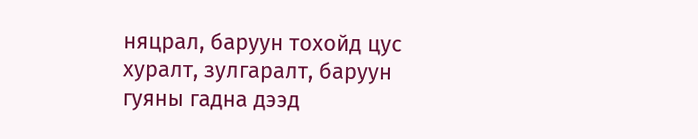няцрал, баруун тохойд цус хуралт, зулгаралт, баруун гуяны гадна дээд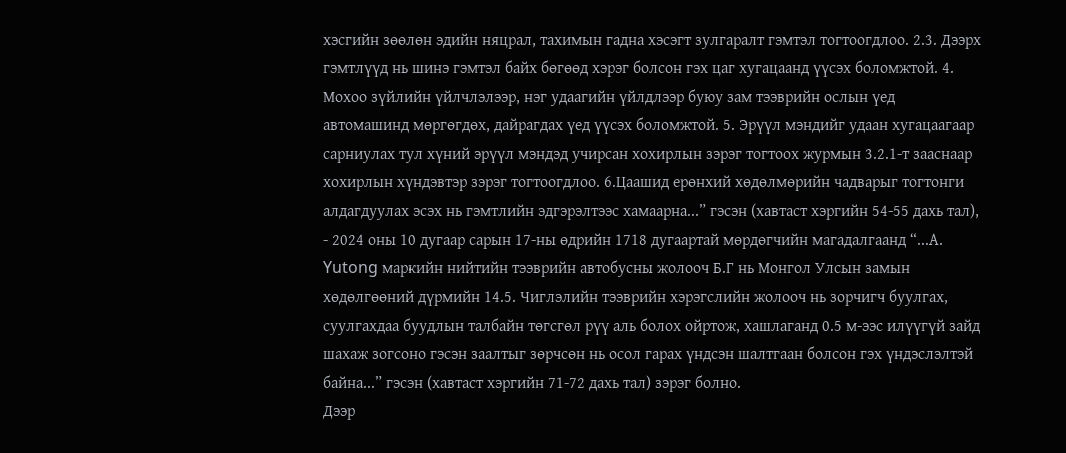хэсгийн зөөлөн эдийн няцрал, тахимын гадна хэсэгт зулгаралт гэмтэл тогтоогдлоо. 2.3. Дээрх гэмтлүүд нь шинэ гэмтэл байх бөгөөд хэрэг болсон гэх цаг хугацаанд үүсэх боломжтой. 4. Мохоо зүйлийн үйлчлэлээр, нэг удаагийн үйлдлээр буюу зам тээврийн ослын үед автомашинд мөргөгдөх, дайрагдах үед үүсэх боломжтой. 5. Эрүүл мэндийг удаан хугацаагаар сарниулах тул хүний эрүүл мэндэд учирсан хохирлын зэрэг тогтоох журмын 3.2.1-т зааснаар хохирлын хүндэвтэр зэрэг тогтоогдлоо. 6.Цаашид ерөнхий хөдөлмөрийн чадварыг тогтонги алдагдуулах эсэх нь гэмтлийн эдгэрэлтээс хамаарна...” гэсэн (хавтаст хэргийн 54-55 дахь тал),
- 2024 оны 10 дугаар сарын 17-ны өдрийн 1718 дугаартай мөрдөгчийн магадалгаанд “...А. Yutong маркийн нийтийн тээврийн автобусны жолооч Б.Г нь Монгол Улсын замын хөдөлгөөний дүрмийн 14.5. Чиглэлийн тээврийн хэрэгслийн жолооч нь зорчигч буулгах, суулгахдаа буудлын талбайн төгсгөл рүү аль болох ойртож, хашлаганд 0.5 м-ээс илүүгүй зайд шахаж зогсоно гэсэн заалтыг зөрчсөн нь осол гарах үндсэн шалтгаан болсон гэх үндэслэлтэй байна...” гэсэн (хавтаст хэргийн 71-72 дахь тал) зэрэг болно.
Дээр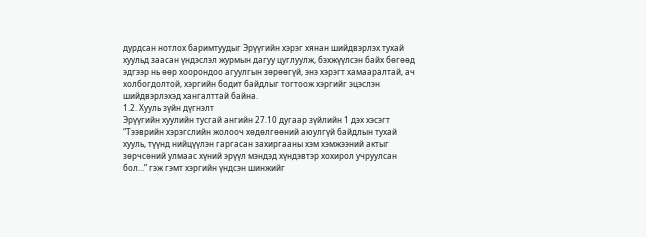дурдсан нотлох баримтуудыг Эрүүгийн хэрэг хянан шийдвэрлэх тухай хуульд заасан үндэслэл журмын дагуу цуглуулж, бэхжүүлсэн байх бөгөөд эдгээр нь өөр хоорондоо агуулгын зөрөөгүй, энэ хэрэгт хамааралтай, ач холбогдолтой, хэргийн бодит байдлыг тогтоож хэргийг эцэслэн шийдвэрлэхэд хангалттай байна.
1.2. Хууль зүйн дүгнэлт
Эрүүгийн хуулийн тусгай ангийн 27.10 дугаар зүйлийн 1 дэх хэсэгт “Тээврийн хэрэгслийн жолооч хөдөлгөөний аюулгүй байдлын тухай хууль, түүнд нийцүүлэн гаргасан захиргааны хэм хэмжээний актыг зөрчсөний улмаас хүний эрүүл мэндэд хүндэвтэр хохирол учруулсан бол...” гэж гэмт хэргийн үндсэн шинжийг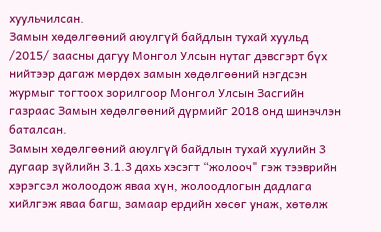хуульчилсан.
Замын хөдөлгөөний аюулгүй байдлын тухай хуульд /2015/ заасны дагуу Монгол Улсын нутаг дэвсгэрт бүх нийтээр дагаж мөрдөх замын хөдөлгөөний нэгдсэн журмыг тогтоох зорилгоор Монгол Улсын Засгийн газраас Замын хөдөлгөөний дүрмийг 2018 онд шинэчлэн баталсан.
Замын хөдөлгөөний аюулгүй байдлын тухай хуулийн 3 дугаар зүйлийн 3.1.3 дахь хэсэгт “жолооч" гэж тээврийн хэрэгсэл жолоодож яваа хүн, жолоодлогын дадлага хийлгэж яваа багш, замаар ердийн хөсөг унаж, хөтөлж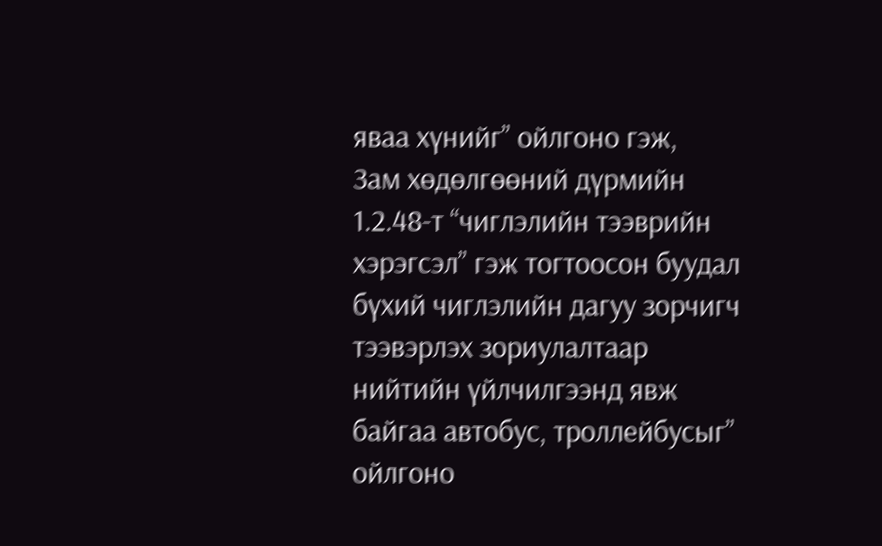яваа хүнийг” ойлгоно гэж,
Зам хөдөлгөөний дүрмийн 1.2.48-т “чиглэлийн тээврийн хэрэгсэл” гэж тогтоосон буудал бүхий чиглэлийн дагуу зорчигч тээвэрлэх зориулалтаар нийтийн үйлчилгээнд явж байгаа автобус, троллейбусыг” ойлгоно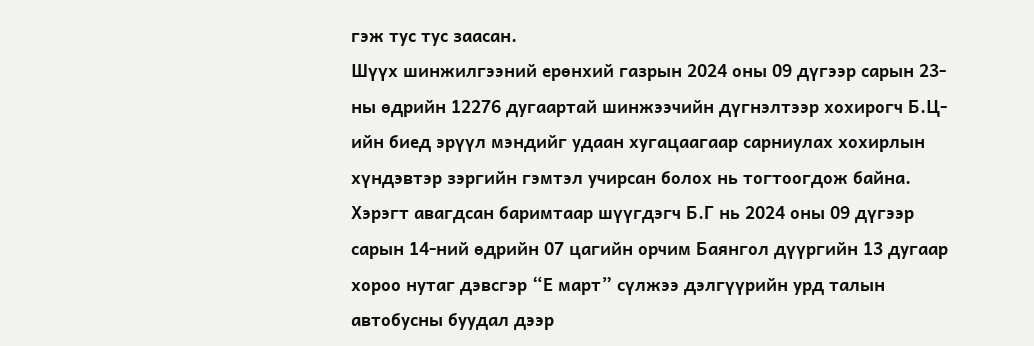гэж тус тус заасан.
Шүүх шинжилгээний ерөнхий газрын 2024 оны 09 дүгээр сарын 23-ны өдрийн 12276 дугаартай шинжээчийн дүгнэлтээр хохирогч Б.Ц-ийн биед эрүүл мэндийг удаан хугацаагаар сарниулах хохирлын хүндэвтэр зэргийн гэмтэл учирсан болох нь тогтоогдож байна.
Хэрэгт авагдсан баримтаар шүүгдэгч Б.Г нь 2024 оны 09 дүгээр сарын 14-ний өдрийн 07 цагийн орчим Баянгол дүүргийн 13 дугаар хороо нутаг дэвсгэр “Е март” сүлжээ дэлгүүрийн урд талын автобусны буудал дээр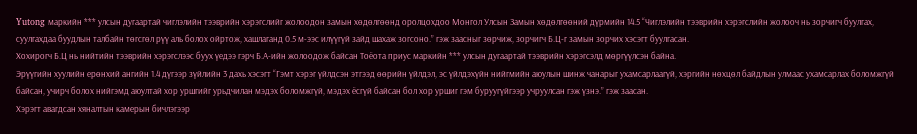Yutong маркийн *** улсын дугаартай чиглэлийн тээврийн хэрэгслийг жолоодон замын хөдөлгөөнд оролцохдоо Монгол Улсын Замын хөдөлгөөний дүрмийн 14.5 “Чиглэлийн тээврийн хэрэгслийн жолооч нь зорчигч буулгах, суулгахдаа буудлын талбайн төгсгөл рүү аль болох ойртож, хашлаганд 0.5 м-ээс илүүгүй зайд шахаж зогсоно.” гэж заасныг зөрчиж, зорчигч Б.Ц-г замын зорчих хэсэгт буулгасан.
Хохирогч Б.Ц нь нийтийн тээврийн хэрэгслээс буух үедээ гэрч Б.А-ийн жолоодож байсан Тоёота приус маркийн *** улсын дугаартай тээврийн хэрэгсэлд мөргүүлсэн байна.
Эрүүгийн хуулийн ерөнхий ангийн 1.4 дүгээр зүйлийн 3 дахь хэсэгт “Гэмт хэрэг үйлдсэн этгээд өөрийн үйлдэл, эс үйлдэхүйн нийгмийн аюулын шинж чанарыг ухамсарлаагүй, хэргийн нөхцөл байдлын улмаас ухамсарлах боломжгүй байсан, учирч болох нийгэмд аюултай хор уршгийг урьдчилан мэдэх боломжгүй, мэдэх ёсгүй байсан бол хор уршиг гэм буруугүйгээр учруулсан гэж үзнэ.” гэж заасан.
Хэрэгт авагдсан хяналтын камерын бичлэгээр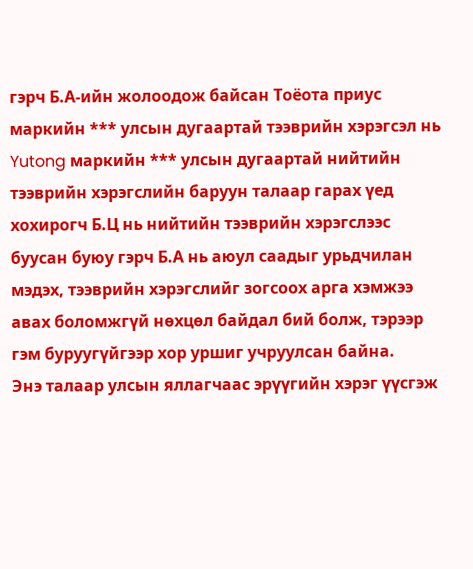гэрч Б.А-ийн жолоодож байсан Тоёота приус маркийн *** улсын дугаартай тээврийн хэрэгсэл нь Yutong маркийн *** улсын дугаартай нийтийн тээврийн хэрэгслийн баруун талаар гарах үед хохирогч Б.Ц нь нийтийн тээврийн хэрэгслээс буусан буюу гэрч Б.А нь аюул саадыг урьдчилан мэдэх, тээврийн хэрэгслийг зогсоох арга хэмжээ авах боломжгүй нөхцөл байдал бий болж, тэрээр гэм буруугүйгээр хор уршиг учруулсан байна.
Энэ талаар улсын яллагчаас эрүүгийн хэрэг үүсгэж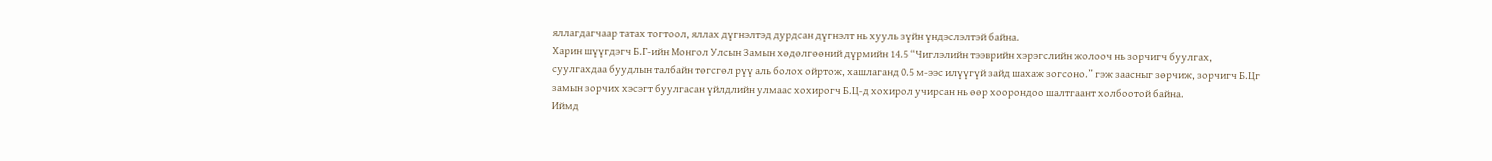яллагдагчаар татах тогтоол, яллах дүгнэлтэд дурдсан дүгнэлт нь хууль зүйн үндэслэлтэй байна.
Харин шүүгдэгч Б.Г-ийн Монгол Улсын Замын хөдөлгөөний дүрмийн 14.5 “Чиглэлийн тээврийн хэрэгслийн жолооч нь зорчигч буулгах, суулгахдаа буудлын талбайн төгсгөл рүү аль болох ойртож, хашлаганд 0.5 м-ээс илүүгүй зайд шахаж зогсоно.” гэж заасныг зөрчиж, зорчигч Б.Цг замын зорчих хэсэгт буулгасан үйлдлийн улмаас хохирогч Б.Ц-д хохирол учирсан нь өөр хоорондоо шалтгаант холбоотой байна.
Иймд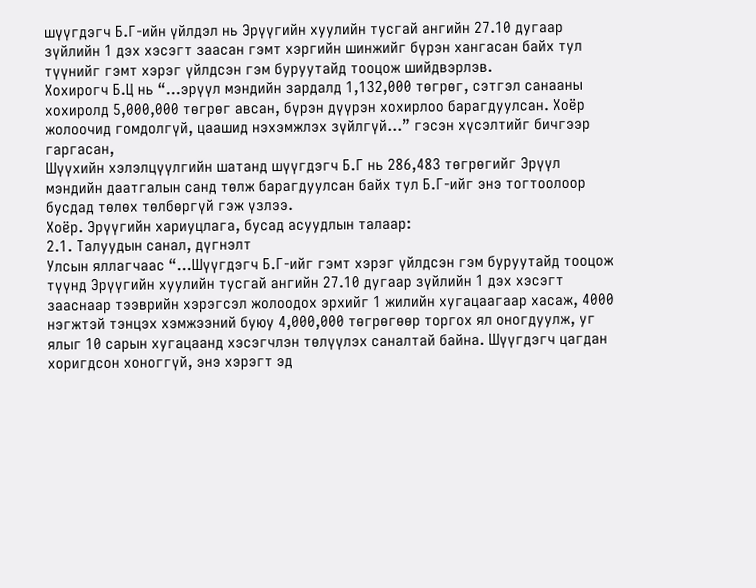шүүгдэгч Б.Г-ийн үйлдэл нь Эрүүгийн хуулийн тусгай ангийн 27.10 дугаар зүйлийн 1 дэх хэсэгт заасан гэмт хэргийн шинжийг бүрэн хангасан байх тул түүнийг гэмт хэрэг үйлдсэн гэм буруутайд тооцож шийдвэрлэв.
Хохирогч Б.Ц нь “...эрүүл мэндийн зардалд 1,132,000 төгрөг, сэтгэл санааны хохиролд 5,000,000 төгрөг авсан, бүрэн дүүрэн хохирлоо барагдуулсан. Хоёр жолоочид гомдолгүй, цаашид нэхэмжлэх зүйлгүй...” гэсэн хүсэлтийг бичгээр гаргасан,
Шүүхийн хэлэлцүүлгийн шатанд шүүгдэгч Б.Г нь 286,483 төгрөгийг Эрүүл мэндийн даатгалын санд төлж барагдуулсан байх тул Б.Г-ийг энэ тогтоолоор бусдад төлөх төлбөргүй гэж үзлээ.
Хоёр. Эрүүгийн хариуцлага, бусад асуудлын талаар:
2.1. Талуудын санал, дүгнэлт
Улсын яллагчаас “...Шүүгдэгч Б.Г-ийг гэмт хэрэг үйлдсэн гэм буруутайд тооцож түүнд Эрүүгийн хуулийн тусгай ангийн 27.10 дугаар зүйлийн 1 дэх хэсэгт зааснаар тээврийн хэрэгсэл жолоодох эрхийг 1 жилийн хугацаагаар хасаж, 4000 нэгжтэй тэнцэх хэмжээний буюу 4,000,000 төгрөгөөр торгох ял оногдуулж, уг ялыг 10 сарын хугацаанд хэсэгчлэн төлүүлэх саналтай байна. Шүүгдэгч цагдан хоригдсон хоноггүй, энэ хэрэгт эд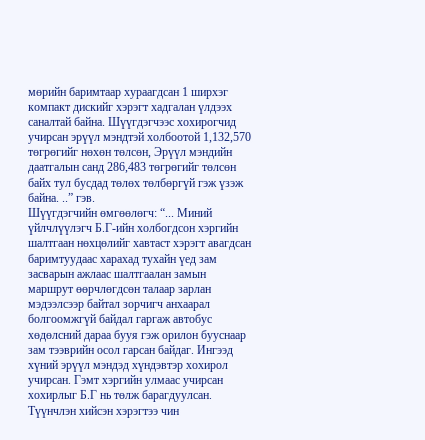мөрийн баримтаар хураагдсан 1 ширхэг компакт дискийг хэрэгт хадгалан үлдээх саналтай байна. Шүүгдэгчээс хохирогчид учирсан эрүүл мэндтэй холбоотой 1,132,570 төгрөгийг нөхөн төлсөн, Эрүүл мэндийн даатгалын санд 286,483 төгрөгийг төлсөн байх тул бусдад төлөх төлбөргүй гэж үзэж байна. ..” гэв.
Шүүгдэгчийн өмгөөлөгч: “... Миний үйлчлүүлэгч Б.Г-ийн холбогдсон хэргийн шалтгаан нөхцөлийг хавтаст хэрэгт авагдсан баримтуудаас харахад тухайн үед зам засварын ажлаас шалтгаалан замын маршрут өөрчлөгдсөн талаар зарлан мэдээлсээр байтал зорчигч анхаарал болгоомжгүй байдал гаргаж автобус хөдөлсний дараа бууя гэж орилон бууснаар зам тээврийн осол гарсан байдаг. Ингээд хүний эрүүл мэндэд хүндэвтэр хохирол учирсан. Гэмт хэргийн улмаас учирсан хохирлыг Б.Г нь төлж барагдуулсан. Түүнчлэн хийсэн хэрэгтээ чин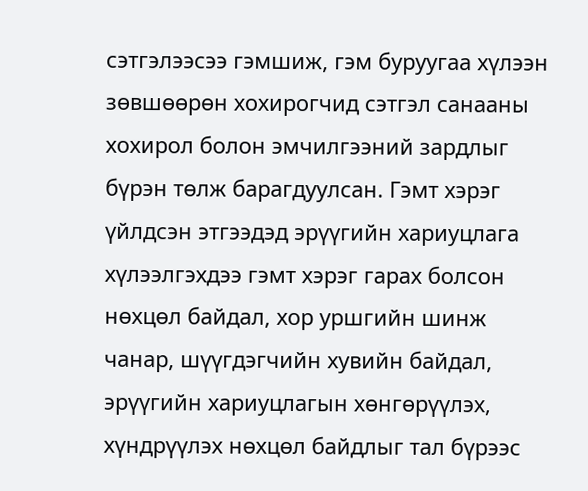сэтгэлээсээ гэмшиж, гэм буруугаа хүлээн зөвшөөрөн хохирогчид сэтгэл санааны хохирол болон эмчилгээний зардлыг бүрэн төлж барагдуулсан. Гэмт хэрэг үйлдсэн этгээдэд эрүүгийн хариуцлага хүлээлгэхдээ гэмт хэрэг гарах болсон нөхцөл байдал, хор уршгийн шинж чанар, шүүгдэгчийн хувийн байдал, эрүүгийн хариуцлагын хөнгөрүүлэх, хүндрүүлэх нөхцөл байдлыг тал бүрээс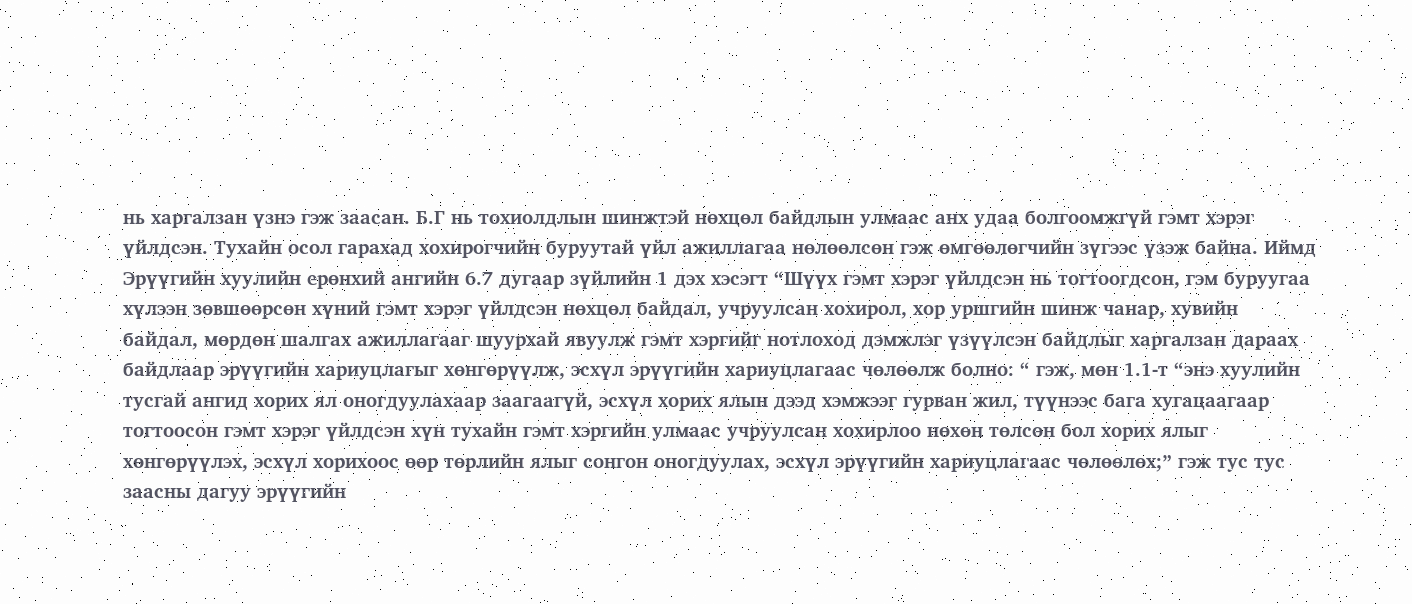нь харгалзан үзнэ гэж заасан. Б.Г нь тохиолдлын шинжтэй нөхцөл байдлын улмаас анх удаа болгоомжгүй гэмт хэрэг үйлдсэн. Тухайн осол гарахад хохирогчийн буруутай үйл ажиллагаа нөлөөлсөн гэж өмгөөлөгчийн зүгээс үзэж байна. Иймд Эрүүгийн хуулийн ерөнхий ангийн 6.7 дугаар зүйлийн 1 дэх хэсэгт “Шүүх гэмт хэрэг үйлдсэн нь тогтоогдсон, гэм буруугаа хүлээн зөвшөөрсөн хүний гэмт хэрэг үйлдсэн нөхцөл байдал, учруулсан хохирол, хор уршгийн шинж чанар, хувийн байдал, мөрдөн шалгах ажиллагааг шуурхай явуулж гэмт хэргийг нотлоход дэмжлэг үзүүлсэн байдлыг харгалзан дараах байдлаар эрүүгийн хариуцлагыг хөнгөрүүлж, эсхүл эрүүгийн хариуцлагаас чөлөөлж болно: “ гэж, мөн 1.1-т “энэ хуулийн тусгай ангид хорих ял оногдуулахаар заагаагүй, эсхүл хорих ялын дээд хэмжээг гурван жил, түүнээс бага хугацаагаар тогтоосон гэмт хэрэг үйлдсэн хүн тухайн гэмт хэргийн улмаас учруулсан хохирлоо нөхөн төлсөн бол хорих ялыг хөнгөрүүлэх, эсхүл хорихоос өөр төрлийн ялыг сонгон оногдуулах, эсхүл эрүүгийн хариуцлагаас чөлөөлөх;” гэж тус тус заасны дагуу эрүүгийн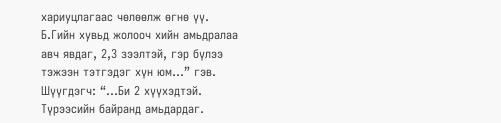хариуцлагаас чөлөөлж өгнө үү. Б.Гийн хувьд жолооч хийн амьдралаа авч явдаг, 2,3 зээлтэй, гэр бүлээ тэжээн тэтгэдэг хүн юм...” гэв.
Шүүгдэгч: “...Би 2 хүүхэдтэй. Түрээсийн байранд амьдардаг.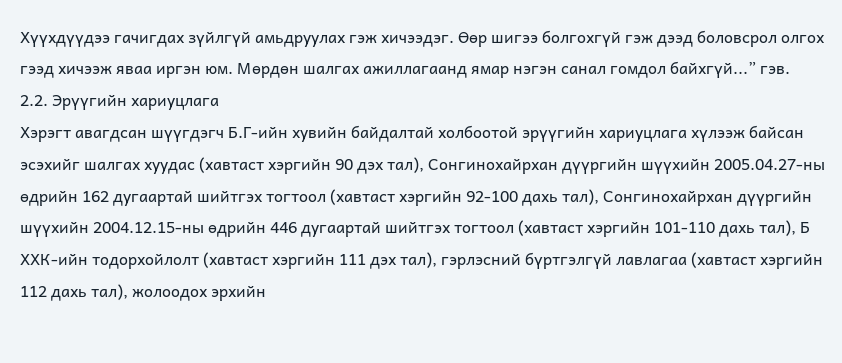Хүүхдүүдээ гачигдах зүйлгүй амьдруулах гэж хичээдэг. Өөр шигээ болгохгүй гэж дээд боловсрол олгох гээд хичээж яваа иргэн юм. Мөрдөн шалгах ажиллагаанд ямар нэгэн санал гомдол байхгүй...” гэв.
2.2. Эрүүгийн хариуцлага
Хэрэгт авагдсан шүүгдэгч Б.Г-ийн хувийн байдалтай холбоотой эрүүгийн хариуцлага хүлээж байсан эсэхийг шалгах хуудас (хавтаст хэргийн 90 дэх тал), Сонгинохайрхан дүүргийн шүүхийн 2005.04.27-ны өдрийн 162 дугаартай шийтгэх тогтоол (хавтаст хэргийн 92-100 дахь тал), Сонгинохайрхан дүүргийн шүүхийн 2004.12.15-ны өдрийн 446 дугаартай шийтгэх тогтоол (хавтаст хэргийн 101-110 дахь тал), Б ХХК-ийн тодорхойлолт (хавтаст хэргийн 111 дэх тал), гэрлэсний бүртгэлгүй лавлагаа (хавтаст хэргийн 112 дахь тал), жолоодох эрхийн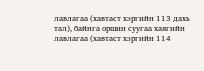лавлагаа (хавтаст хэргийн 113 дахь тал), байнга оршин суугаа хаягийн лавлагаа (хавтаст хэргийн 114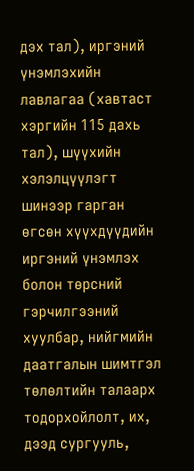дэх тал), иргэний үнэмлэхийн лавлагаа (хавтаст хэргийн 115 дахь тал), шүүхийн хэлэлцүүлэгт шинээр гарган өгсөн хүүхдүүдийн иргэний үнэмлэх болон төрсний гэрчилгээний хуулбар, нийгмийн даатгалын шимтгэл төлөлтийн талаарх тодорхойлолт, их, дээд сургууль,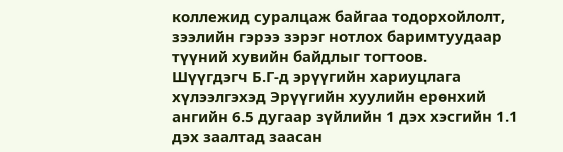коллежид суралцаж байгаа тодорхойлолт, зээлийн гэрээ зэрэг нотлох баримтуудаар түүний хувийн байдлыг тогтоов.
Шүүгдэгч Б.Г-д эрүүгийн хариуцлага хүлээлгэхэд Эрүүгийн хуулийн ерөнхий ангийн 6.5 дугаар зүйлийн 1 дэх хэсгийн 1.1 дэх заалтад заасан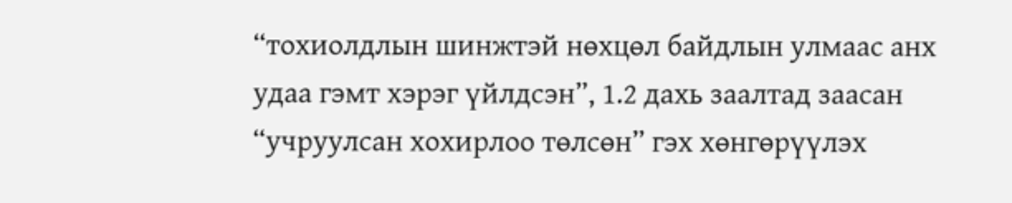“тохиолдлын шинжтэй нөхцөл байдлын улмаас анх удаа гэмт хэрэг үйлдсэн”, 1.2 дахь заалтад заасан “учруулсан хохирлоо төлсөн” гэх хөнгөрүүлэх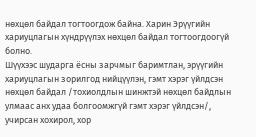нөхцөл байдал тогтоогдож байна. Харин Эрүүгийн хариуцлагын хүндрүүлэх нөхцөл байдал тогтоогдоогүй болно.
Шүүхээс шударга ёсны зарчмыг баримтлан, эрүүгийн хариуцлагын зорилгод нийцүүлэн, гэмт хэрэг үйлдсэн нөхцөл байдал /тохиолдлын шинжтэй нөхцөл байдлын улмаас анх удаа болгоомжгүй гэмт хэрэг үйлдсэн/, учирсан хохирол, хор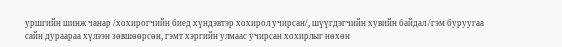уршгийн шинж чанар /хохирогчийн биед хүндэвтэр хохирол учирсан/, шүүгдэгчийн хувийн байдал /гэм буруугаа сайн дураараа хүлээн зөвшөөрсөн, гэмт хэргийн улмаас учирсан хохирлыг нөхөн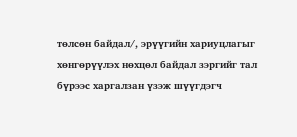төлсөн байдал/, эрүүгийн хариуцлагыг хөнгөрүүлэх нөхцөл байдал зэргийг тал бүрээс харгалзан үзэж шүүгдэгч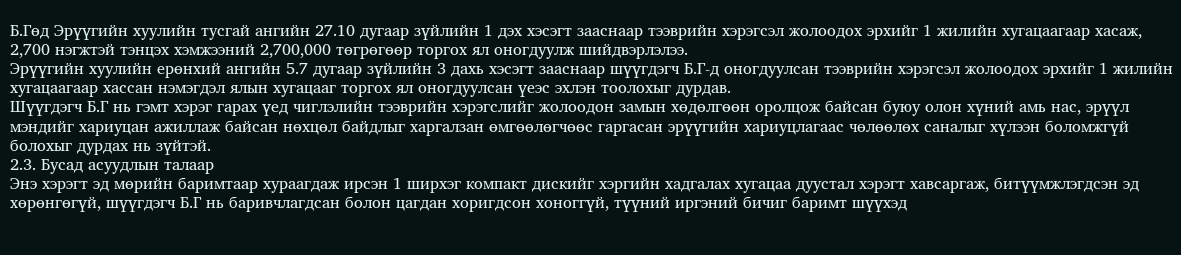Б.Гөд Эрүүгийн хуулийн тусгай ангийн 27.10 дугаар зүйлийн 1 дэх хэсэгт зааснаар тээврийн хэрэгсэл жолоодох эрхийг 1 жилийн хугацаагаар хасаж, 2,700 нэгжтэй тэнцэх хэмжээний 2,700,000 төгрөгөөр торгох ял оногдуулж шийдвэрлэлээ.
Эрүүгийн хуулийн ерөнхий ангийн 5.7 дугаар зүйлийн 3 дахь хэсэгт зааснаар шүүгдэгч Б.Г-д оногдуулсан тээврийн хэрэгсэл жолоодох эрхийг 1 жилийн хугацаагаар хассан нэмэгдэл ялын хугацааг торгох ял оногдуулсан үеэс эхлэн тоолохыг дурдав.
Шүүгдэгч Б.Г нь гэмт хэрэг гарах үед чиглэлийн тээврийн хэрэгслийг жолоодон замын хөдөлгөөн оролцож байсан буюу олон хүний амь нас, эрүүл мэндийг хариуцан ажиллаж байсан нөхцөл байдлыг харгалзан өмгөөлөгчөөс гаргасан эрүүгийн хариуцлагаас чөлөөлөх саналыг хүлээн боломжгүй болохыг дурдах нь зүйтэй.
2.3. Бусад асуудлын талаар
Энэ хэрэгт эд мөрийн баримтаар хураагдаж ирсэн 1 ширхэг компакт дискийг хэргийн хадгалах хугацаа дуустал хэрэгт хавсаргаж, битүүмжлэгдсэн эд хөрөнгөгүй, шүүгдэгч Б.Г нь баривчлагдсан болон цагдан хоригдсон хоноггүй, түүний иргэний бичиг баримт шүүхэд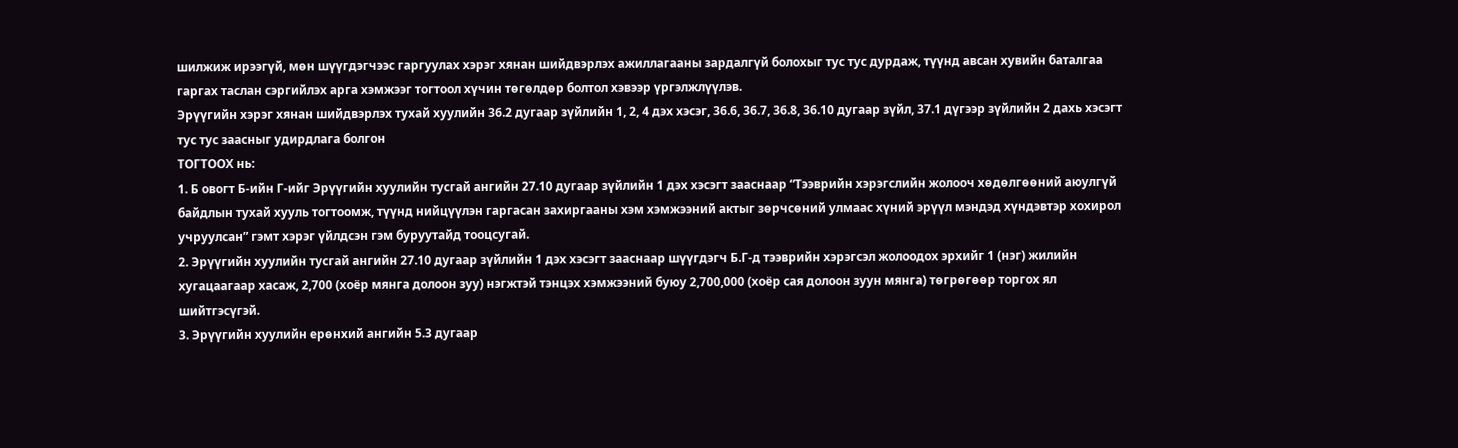шилжиж ирээгүй, мөн шүүгдэгчээс гаргуулах хэрэг хянан шийдвэрлэх ажиллагааны зардалгүй болохыг тус тус дурдаж, түүнд авсан хувийн баталгаа гаргах таслан сэргийлэх арга хэмжээг тогтоол хүчин төгөлдөр болтол хэвээр үргэлжлүүлэв.
Эрүүгийн хэрэг хянан шийдвэрлэх тухай хуулийн 36.2 дугаар зүйлийн 1, 2, 4 дэх хэсэг, 36.6, 36.7, 36.8, 36.10 дугаар зүйл, 37.1 дүгээр зүйлийн 2 дахь хэсэгт тус тус заасныг удирдлага болгон
ТОГТООХ нь:
1. Б овогт Б-ийн Г-ийг Эрүүгийн хуулийн тусгай ангийн 27.10 дугаар зүйлийн 1 дэх хэсэгт зааснаар “Тээврийн хэрэгслийн жолооч хөдөлгөөний аюулгүй байдлын тухай хууль тогтоомж, түүнд нийцүүлэн гаргасан захиргааны хэм хэмжээний актыг зөрчсөний улмаас хүний эрүүл мэндэд хүндэвтэр хохирол учруулсан” гэмт хэрэг үйлдсэн гэм буруутайд тооцсугай.
2. Эрүүгийн хуулийн тусгай ангийн 27.10 дугаар зүйлийн 1 дэх хэсэгт зааснаар шүүгдэгч Б.Г-д тээврийн хэрэгсэл жолоодох эрхийг 1 (нэг) жилийн хугацаагаар хасаж, 2,700 (хоёр мянга долоон зуу) нэгжтэй тэнцэх хэмжээний буюу 2,700,000 (хоёр сая долоон зуун мянга) төгрөгөөр торгох ял шийтгэсүгэй.
3. Эрүүгийн хуулийн ерөнхий ангийн 5.3 дугаар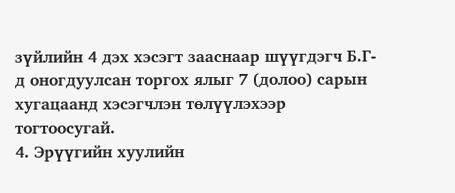зүйлийн 4 дэх хэсэгт зааснаар шүүгдэгч Б.Г-д оногдуулсан торгох ялыг 7 (долоо) сарын хугацаанд хэсэгчлэн төлүүлэхээр тогтоосугай.
4. Эрүүгийн хуулийн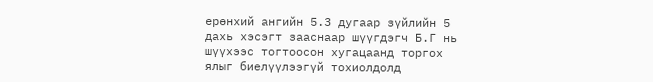ерөнхий ангийн 5.3 дугаар зүйлийн 5 дахь хэсэгт зааснаар шүүгдэгч Б.Г нь шүүхээс тогтоосон хугацаанд торгох ялыг биелүүлээгүй тохиолдолд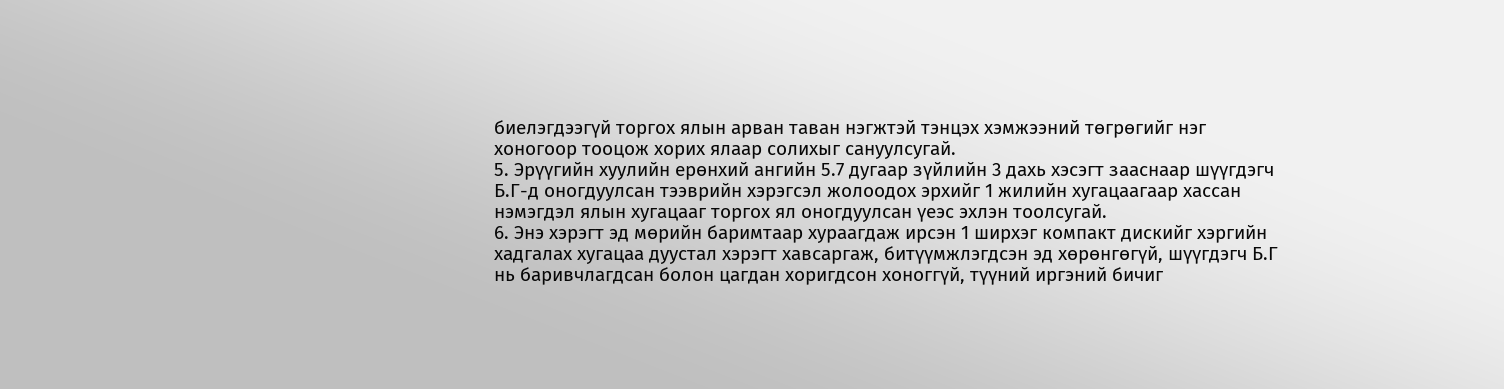биелэгдээгүй торгох ялын арван таван нэгжтэй тэнцэх хэмжээний төгрөгийг нэг хоногоор тооцож хорих ялаар солихыг сануулсугай.
5. Эрүүгийн хуулийн ерөнхий ангийн 5.7 дугаар зүйлийн 3 дахь хэсэгт зааснаар шүүгдэгч Б.Г-д оногдуулсан тээврийн хэрэгсэл жолоодох эрхийг 1 жилийн хугацаагаар хассан нэмэгдэл ялын хугацааг торгох ял оногдуулсан үеэс эхлэн тоолсугай.
6. Энэ хэрэгт эд мөрийн баримтаар хураагдаж ирсэн 1 ширхэг компакт дискийг хэргийн хадгалах хугацаа дуустал хэрэгт хавсаргаж, битүүмжлэгдсэн эд хөрөнгөгүй, шүүгдэгч Б.Г нь баривчлагдсан болон цагдан хоригдсон хоноггүй, түүний иргэний бичиг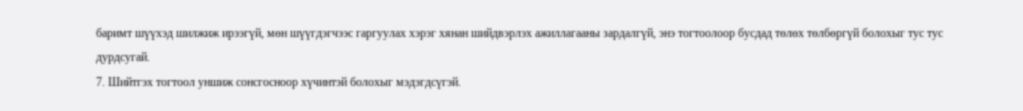баримт шүүхэд шилжиж ирээгүй, мөн шүүгдэгчээс гаргуулах хэрэг хянан шийдвэрлэх ажиллагааны зардалгүй, энэ тогтоолоор бусдад төлөх төлбөргүй болохыг тус тус дурдсугай.
7. Шийтгэх тогтоол уншиж сонсгосноор хүчинтэй болохыг мэдэгдсүгэй.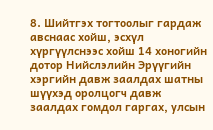8. Шийтгэх тогтоолыг гардаж авснаас хойш, эсхүл хүргүүлснээс хойш 14 хоногийн дотор Нийслэлийн Эрүүгийн хэргийн давж заалдах шатны шүүхэд оролцогч давж заалдах гомдол гаргах, улсын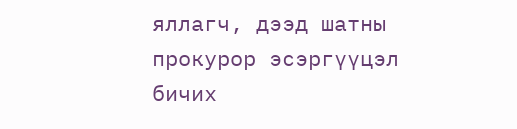яллагч, дээд шатны прокурор эсэргүүцэл бичих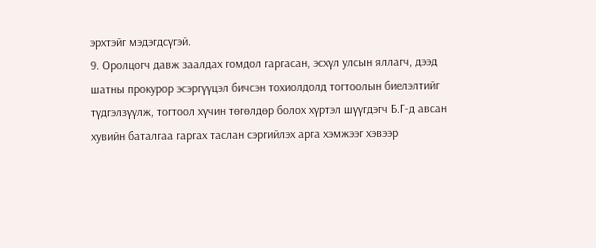эрхтэйг мэдэгдсүгэй.
9. Оролцогч давж заалдах гомдол гаргасан, эсхүл улсын яллагч, дээд шатны прокурор эсэргүүцэл бичсэн тохиолдолд тогтоолын биелэлтийг түдгэлзүүлж, тогтоол хүчин төгөлдөр болох хүртэл шүүгдэгч Б.Г-д авсан хувийн баталгаа гаргах таслан сэргийлэх арга хэмжээг хэвээр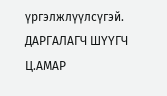үргэлжлүүлсүгэй.
ДАРГАЛАГЧ ШҮҮГЧ Ц.АМАР